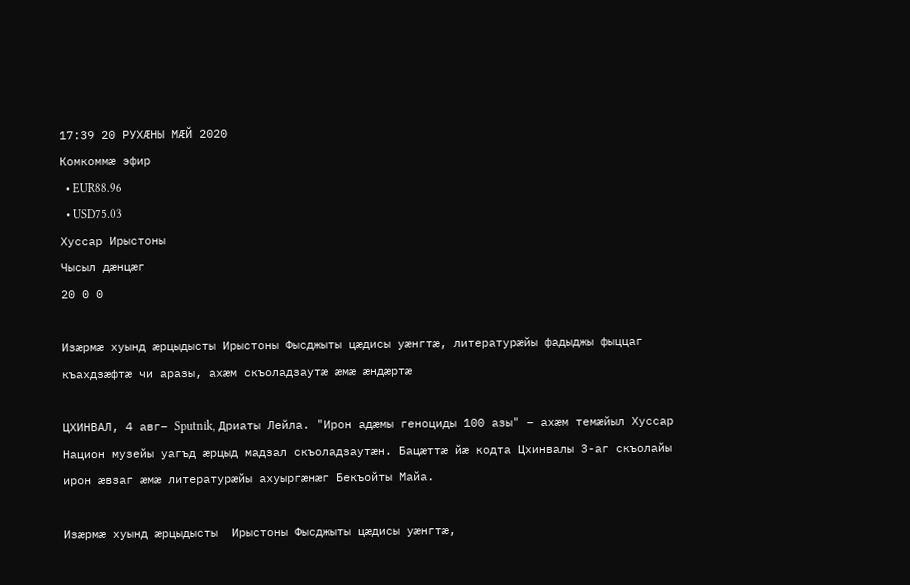17:39 20 РУХÆНЫ МÆЙ 2020
Комкоммӕ эфир
  • EUR88.96
  • USD75.03
Хуссар Ирыстоны
Чысыл дӕнцӕг
20 0 0

Изӕрмӕ хуынд ӕрцыдысты Ирыстоны Фысджыты цæдисы уæнгтæ, литературæйы фадыджы фыццаг къахдзæфтæ чи аразы, ахӕм скъоладзаутæ ӕмӕ ӕндӕртӕ

ЦХИНВАЛ, 4 авг– Sputnik, Дриаты Лейла. "Ирон адæмы геноциды 100 азы" – ахӕм темӕйыл Хуссар Национ музейы уагъд æрцыд мадзал скъоладзаутӕн. Бацӕттӕ йӕ кодта Цхинвалы 3-аг скъолайы ирон æвзаг æмæ литературæйы ахуыргæнæг Бекъойты Майа.

Изӕрмӕ хуынд ӕрцыдысты  Ирыстоны Фысджыты цæдисы уæнгтæ,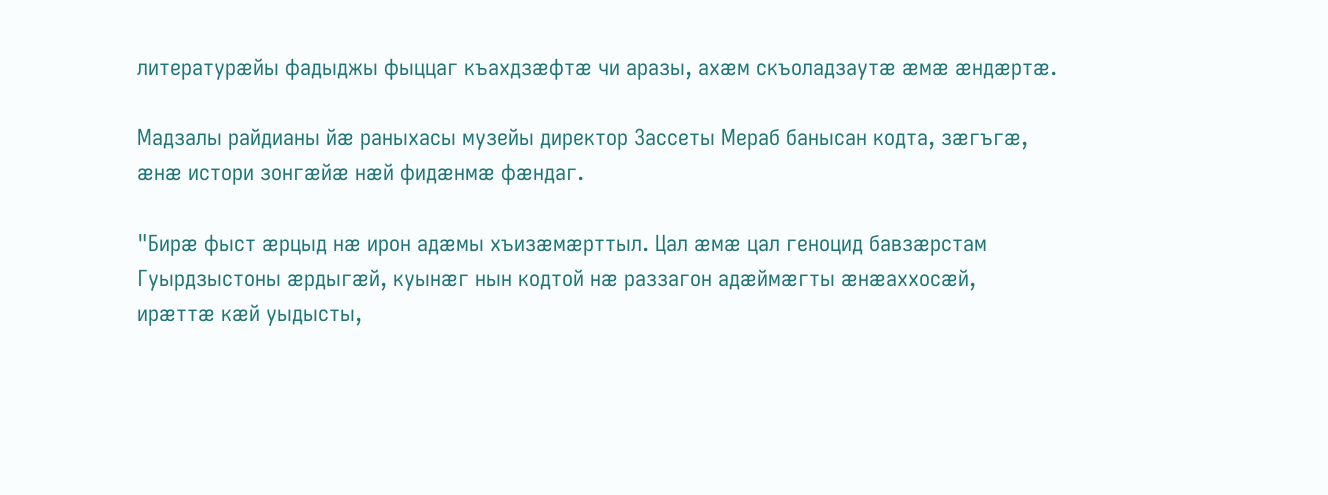литературæйы фадыджы фыццаг къахдзæфтæ чи аразы, ахӕм скъоладзаутæ ӕмӕ ӕндӕртӕ.

Мадзалы райдианы йæ раныхасы музейы директор Зассеты Мераб банысан кодта, зæгъгæ, æнæ истори зонгæйæ нæй фидæнмæ фæндаг.

"Бирæ фыст æрцыд нæ ирон адæмы хъизæмæрттыл. Цал æмæ цал геноцид бавзæрстам Гуырдзыстоны æрдыгæй, куынæг нын кодтой нæ раззагон адæймæгты æнæаххосæй, ирæттæ кæй уыдысты,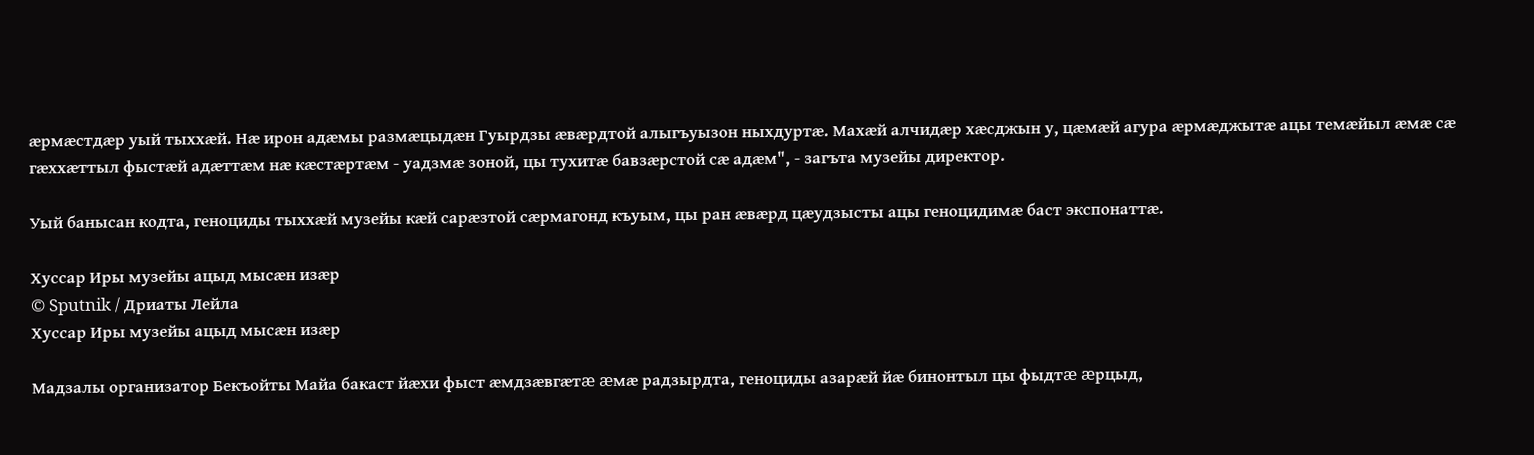æрмæстдæр уый тыххæй. Нæ ирон адæмы размæцыдæн Гуырдзы æвæрдтой алыгъуызон ныхдуртæ. Махæй алчидæр хæсджын у, цæмæй агура æрмæджытæ ацы темæйыл æмæ сæ гæххæттыл фыстæй адæттæм нæ кæстæртæм - уадзмӕ зоной, цы тухитæ бавзæрстой сæ адæм", - загъта музейы директор.

Уый банысан кодта, геноциды тыххæй музейы кӕй сарӕзтой сæрмагонд къуым, цы ран æвæрд цæудзысты ацы геноцидимæ баст экспонаттæ.

Хуссар Иры музейы ацыд мысӕн изӕр
© Sputnik / Дриаты Лейла
Хуссар Иры музейы ацыд мысӕн изӕр

Мадзалы организатор Бекъойты Майа бакаст йæхи фыст æмдзæвгæтæ æмæ радзырдта, геноциды азарæй йæ бинонтыл цы фыдтæ æрцыд,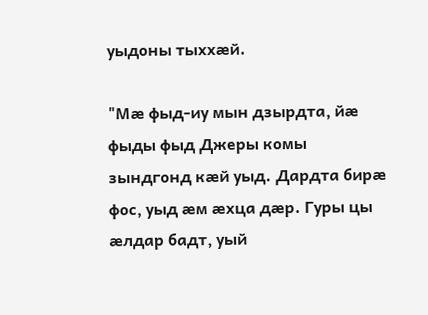уыдоны тыххæй.

"Мæ фыд-иу мын дзырдта, йæ фыды фыд Джеры комы зындгонд кæй уыд. Дардта бирæ фос, уыд æм æхца дæр. Гуры цы æлдар бадт, уый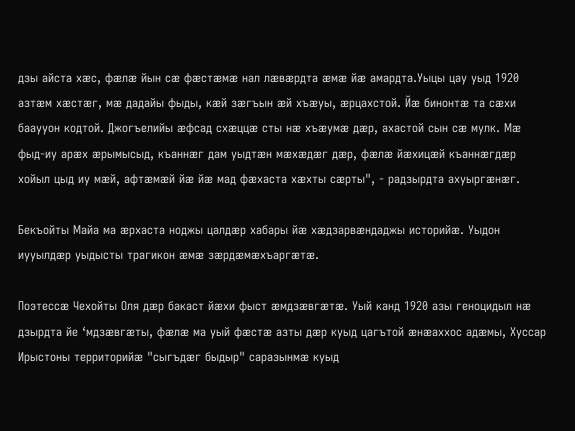дзы айста хæс, фæлæ йын сæ фæстæмæ нал лæвæрдта æмæ йæ амардта.Уыцы цау уыд 1920 азтæм хæстæг, мæ дадайы фыды, кæй зæгъын æй хъæуы, æрцахстой. Йæ бинонтæ та сæхи бааууон кодтой. Джогъелийы æфсад схæццæ сты нæ хъæумæ дæр, ахастой сын сæ мулк. Мæ фыд-иу арæх æрымысыд, къаннæг дам уыдтæн мæхæдæг дæр, фæлæ йæхицæй къаннæгдæр хойыл цыд иу мæй, афтæмæй йæ йæ мад фæхаста хæхты сæрты", - радзырдта ахуыргӕнӕг.

Бекъойты Майа ма ӕрхаста ноджы цалдæр хабары йæ хæдзарвæндаджы историйæ. Уыдон иууылдæр уыдысты трагикон æмæ зæрдæмæхъаргæтæ.

Поэтессæ Чехойты Оля дæр бакаст йæхи фыст æмдзæвгæтæ. Уый канд 1920 азы геноцидыл нæ дзырдта йе ‘мдзæвгæты, фæлæ ма уый фæстæ азты дæр куыд цагътой æнæаххос адæмы, Хуссар Ирыстоны территорийæ "сыгъдæг быдыр" саразынмæ куыд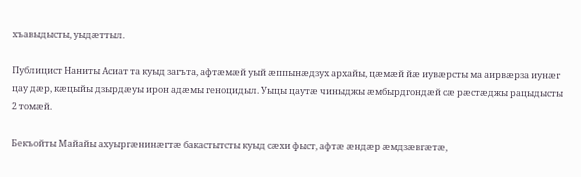хъавыдысты, уыдӕттыл.

Публицист Наниты Асиат та куыд загъта, афтæмæй уый æппынæдзух архайы, цæмæй йæ иувæрсты ма аирвæрза иунæг цау дæр, кæцыйы дзырдæуы ирон адæмы геноцидыл. Уыцы цаутæ чиныджы æмбырдгондæй сæ рæстæджы рацыдысты 2 томæй.

Бекъойты Майайы ахуыргæнинӕгтӕ бакастытсты куыд сӕхи фыст, афтӕ ӕндӕр ӕмдзӕвгӕтӕ,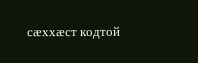сæххæст кодтой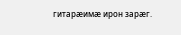гитарæимӕ ирон зарæг.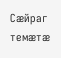Сӕйраг темӕтӕ